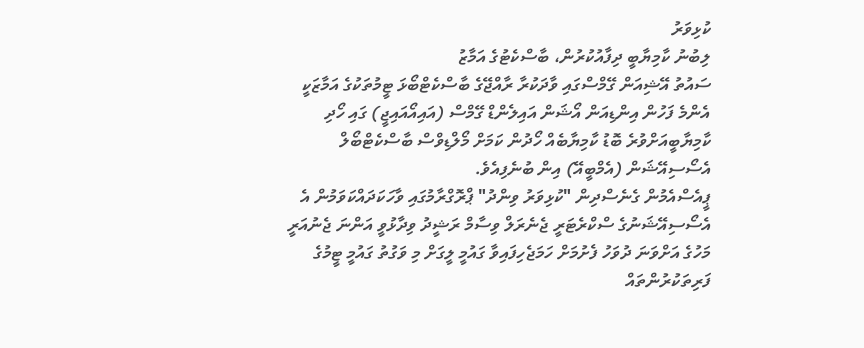ކުޅިވަރު
ލިބުނު ކާމިޔާބީ ދިފާއުކުރުން، ބާސްކެޓުގެ އަމާޒު
ސައުތު އޭޝިއަން ގޭމްސްގައި ވާދަކުރާ ރާއްޖޭގެ ބާސްކެޓްބޯޅަ ޓީމުތަކުގެ އަމާޒަކީ އެންމެ ފަހުން އިންޑިއަން އޯޝަން އައިލެންޑް ގޭމްސް (އައިއޯއައިޖީ) ގައި ހޯދި ކާމިޔާބީއަށްވުރެ ބޮޑު ކާމިޔާބެއް ހޯދުން ކަމަށް މޯލްޑިވްސް ބާސްކެޓްބޯލް އެސޯސިއޭޝަން (އެމްބީއޭ) އިން ބުނެފިއެވެ.
ޕީއެސްއެމުން ގެނެސްދިން "ކުޅިވަރު ވިންދު" ޕްރޮގްރާމުގައި ވާހަކަދައްކަވަމުން އެ އެސޯސިއޭޝަނުގެ ސްކްރެޓަރީ ޖެނެރަލް ވިސާމް ރަޝީދު ވިދާޅުވީ އަންނަ ޖެނުއަރީ މަހުގެ އަށްވަނަ ދުވަހު ފެށުމަށް ހަމަޖެހިފައިވާ ގައުމީ ލީގަށް މި ވަގުތު ގައުމީ ޓީމުގެ ފަރިތަކުރުންތައް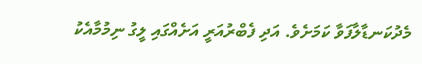މެދުކަނޑާލާފަވާ ކަމަށެވެ. އަދި ފެބްރުއަރީ އަށެއްގައި ލީގު ނިމުމާއެކު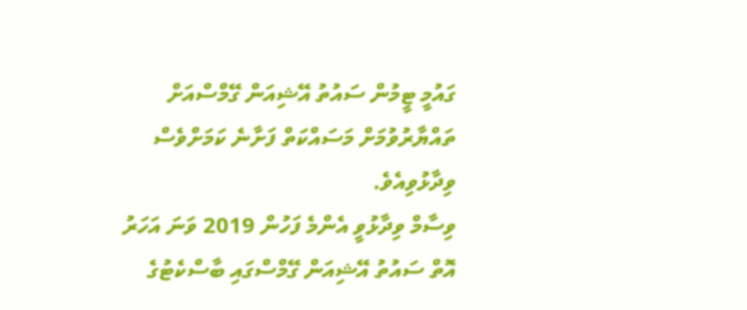ގައުމީ ޓީމުން ސައުތު އޭޝިއަން ގޭމްސްއަށް ތައްޔާރުވުމަށް މަސައްކަތް ފަށާނެ ކަމަށްވެސް ވިދާޅުވިއެވެ.
ވިސާމް ވިދާޅުވީ އެންމެ ފަހުން 2019 ވަނަ އަހަރު އޮތް ސައުތު އޭޝިއަން ގޭމްސްގައި ބާސްކެޓުގެ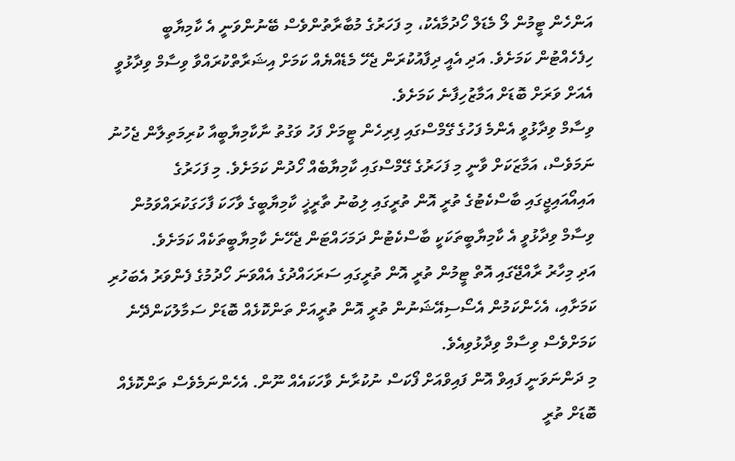އަންހެން ޓީމުން ލޯ މެޑަލް ހޯދުމާއެކު، މި ފަހަރުގެ މުބާރާތުންވެސް ބޭނުންވަނީ އެ ކާމިޔާބީ ހިފެހެއްޓުން ކަމަށެވެ. އަދި އެއީ ދިފާއުކުރަން ޖެހޭ މެޑެއްޔެއް ކަމަށް އިޝަރާތްކުރައްވާ ވިސާމް ވިދާޅުވީ އެއަށް ވަރަށް ބޮޑަށް އަމާޒުހިފާނެ ކަމަށެވެ.
ވިސާމް ވިދާޅުވީ އެންމެ ފަހުގެ ގޭމްސްގައި ފިރިހެން ޓީމަށް ފަހު ވަގުތު ނާކާމިޔާބީއާ ކުރިމަތިލާން ޖެހުނު ނަމަވެސް، އަމާޒަކަށް ވާނީ މި ފަހަރުގެ ގޭމްސްގައި ކާމިޔާބެއް ހޯދުން ކަމަށެވެ. މި ފަހަރުގެ އައިއޯއައިޖީގައި ބާސްކެޓުގެ ތުރީ އޮން ތުރީގައި ލިބުނު ތާރީޚީ ކާމިޔާބީގެ ވާހަކަ ފާހަގަކުރައްވަމުން ވިސާމް ވިދާޅުވީ އެ ކާމިޔާބީތަކަކީ ބާސްކެޓުން ދަމަހައްޓަން ޖެހޭނެ ކާމިޔާބީތަކެއް ކަމަށެވެ.
އަދި މިހާރު ރާއްޖޭގައި އޮތް ޓީމުން ތުރީ އޮން ތުރީގައި ސަރަހައްދުގެ އެއްވަނަ ހޯދުމުގެ ފެންވަރު އެބަހުރި ކަމަށާއި، އެހެންކަމުން އެސޯސިއޭޝަނުން ތުރީ އޮން ތުރީއަށް ތަންކޮޅެއް ބޮޑަށް ސަމާލުކަންދޭނެ ކަމަށްވެސް ވިސާމް ވިދާޅުވިއެވެ.
މި ދަންނަވަނީ ފައިވް އޮން ފައިވްއަށް ފޯކަސް ނުކުރާނެ ވާހަކައެއް ނޫން. އެހެންނަމެވެސް ތަންކޮޅެއް ބޮޑަށް ތުރީ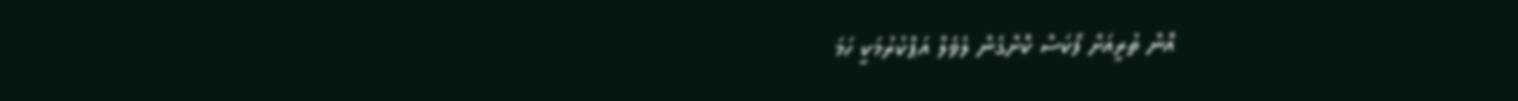އޮން ތުރީއަށް ފޯކަސް ކޮށްގެން ލެވެލް އަޕްކުރުމަކީ ހަމަ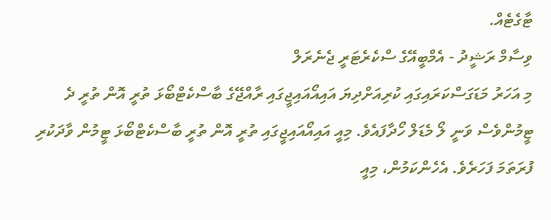ޓާގެޓެއް.
ވިސާމް ރަޝީދު - އެމްބީއޭގެ ސްކެރެޓަރީ ޖެނެރަލް
މި އަހަރު މަޑަގަސްކަރައިގައި ކުރިއަށްދިޔަ އައިއޯއައިޖީގައި ރާއްޖޭގެ ބާސްކެޓްބޯޅަ ތުރީ އޮން ތުރީ ދެ ޓީމުންވެސް ވަނީ ލޯ މެޑަލް ހޯދާފައެވެ. މިއީ އައިއޯއައިޖީގައި ތުރީ އޮން ތުރީ ބާސްކެޓްބޯޅަ ޓީމުން ވާދަކުރި ފުރަތަމަ ފަހަރެވެ. އެހެންކަމުން، މިއީ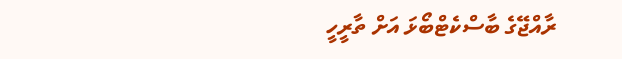ރާއްޖޭގެ ބާސްކެޓްބޯޅަ އަށް ތާރީހީ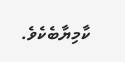ކާމިޔާބެކެވެ.